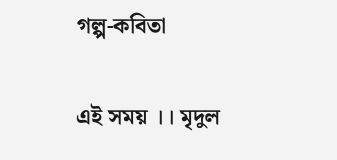গল্প-কবিতা

এই সময় ।। মৃদুল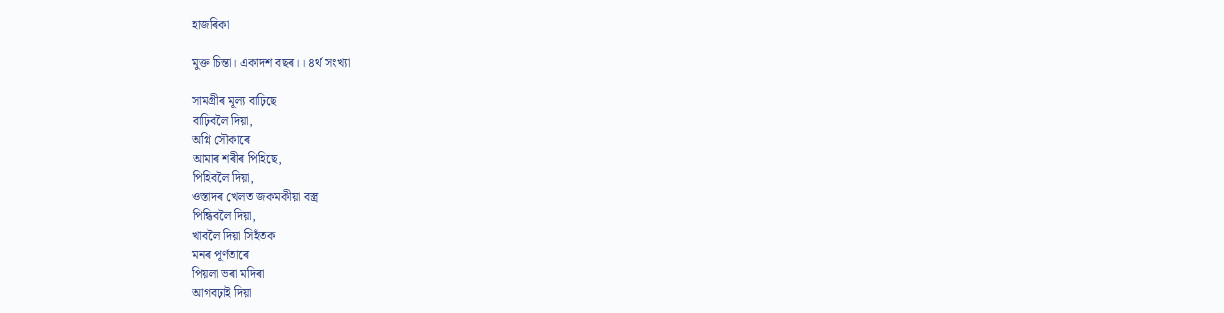হাজৰিকা

মুক্ত চিন্তা। একাদশ বছৰ।। ৪ৰ্থ সংখ্যা

সামগ্ৰীৰ মূল্য বাঢ়িছে
বাঢ়িবলৈ দিয়া,
অগ্নি সৌকাৰে
আমাৰ শৰীৰ পিহিছে,
পিহিবলৈ দিয়া,
ওস্তাদৰ খেলত জকমকীয়া বস্ত্ৰ
পিন্ধিবলৈ দিয়া,
খাবলৈ দিয়া সিহঁতক
মনৰ পূৰ্ণতাৰে
পিয়লা ভৰা মদিৰা
আগবঢ়াই দিয়া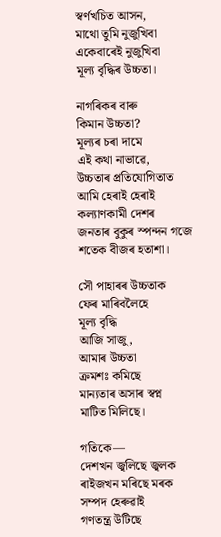স্বৰ্ণখচিত আসন,
মাথো তুমি নুজুখিবা
একেবাৰেই নুজুখিবা
মূল্য বৃদ্ধিৰ উচ্চতা।

নাগৰিকৰ বাৰু
কিমান উচ্চতা?
মূল্যৰ চৰা দামে
এই কথা নাভাৱে,
উচ্চতাৰ প্ৰতিযোগিতাত
আমি হেৰাই হেৰাই
কল্যাণকামী দেশৰ
জনতাৰ বুকুৰ স্পন্দন গজে
শতেক বীজৰ হতাশা।

সৌ পাহাৰৰ উচ্চতাক
ফেৰ মাৰিবলৈহে
মূল্য বৃদ্ধি
আজি সাজু,
আমাৰ উচ্চতা
ক্ৰমশঃ কমিছে
মান্যতাৰ অসাৰ স্বপ্ন
মাটিত মিলিছে।

গতিকে—
দেশখন জ্বলিছে জ্বলক
ৰাইজখন মৰিছে মৰক
সম্পদ হেৰুৱাই
গণতন্ত্ৰ উটিছে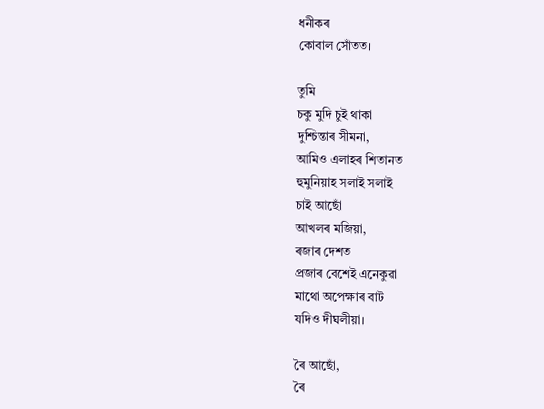ধনীকৰ
কোবাল সোঁতত।

তুমি
চকু মুদি চুই থাকা
দুশ্চিন্তাৰ সীমনা,
আমিও এলাহৰ শিতানত
হুমুনিয়াহ সলাই সলাই
চাই আছোঁ
আখলৰ মজিয়া,
ৰজাৰ দেশত
প্ৰজাৰ বেশেই এনেকুৱা
মাথো অপেক্ষাৰ বাট
যদিও দীঘলীয়া।

ৰৈ আছোঁ,
ৰৈ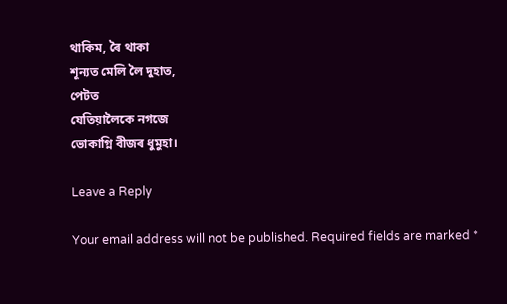থাকিম, ৰৈ থাকা
শূন্যত মেলি লৈ দুহাত,
পেটত
যেতিয়ালৈকে নগজে
ভোকাগ্নি বীজৰ ধুমুহা।

Leave a Reply

Your email address will not be published. Required fields are marked *